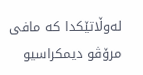له‌وڵاتێكدا كه‌ مافی مرۆڤو دیمكراسیو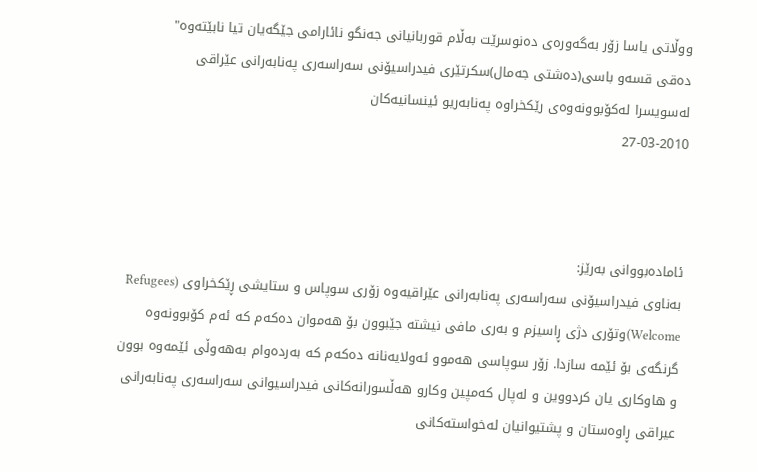ووڵاتی یاسا زۆر به‌گه‌وره‌ی ده‌نوسرێت به‌ڵام قوربانیانی جه‌نگو نائارامی جێگه‌یان تیا نابێته‌وه‌"
ده‌قی قسه‌و باسی(ده‌شتی جه‌مال)سكرتێری فیدراسیۆنی سه‌راسه‌ری په‌نابه‌رانی عێراقی
له‌سویسرا له‌كۆبوونه‌وه‌ی رێكخراوه‌ په‌نابه‌ریو ئینسانیه‌كان
27-03-2010



ئاماده‌بووانی به‌رێز:
به‌ناوی فیدراسیۆنی سه‌راسه‌ری په‌نابه‌رانی عێراقیه‌وه‌ زۆری سوپاس و ستایشی ڕێكخراوی (Refugees Welcome)وتۆری دژی ڕاسیزم و به‌ری مافی نیشته‌ جێبوون بۆ هه‌موان ده‌كه‌م كه‌ ئه‌م كۆبوونه‌وه‌ گرنگه‌ی بۆ ئێمه‌ سازدا. زۆر سوپاسی هه‌موو ئه‌ولایه‌نانه‌ ده‌كه‌م كه‌ به‌رده‌وام به‌هه‌وڵی ئێمه‌وه‌ بوون و هاوكاری یان كردووین و له‌پال كه‌مپین وكارو هه‌ڵسورانه‌كانی فیدراسیوانی سه‌راسه‌ری په‌نابه‌رانی عیراقی ڕاوه‌ستان و پشتیوانیان له‌خواسته‌كانی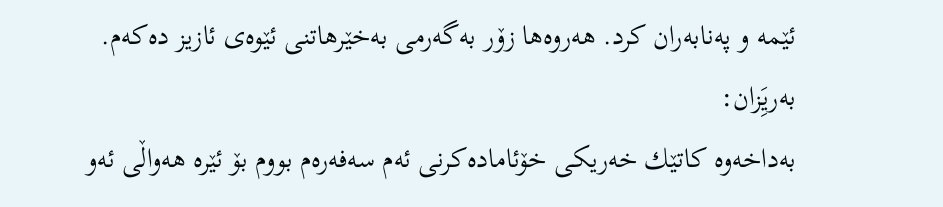ئێمه‌ و په‌نابه‌ران كرد. هه‌روه‌ها زۆر به‌گه‌رمی به‌خێرهاتنی ئێوه‌ی ئازیز ده‌كه‌م.
به‌ریَِزان:
به‌داخه‌وه‌ كاتێك خه‌ریكی خۆئاماده‌كرنی ئه‌م سه‌فه‌ره‌م بووم بۆ ئێره‌ هه‌واڵی ئه‌و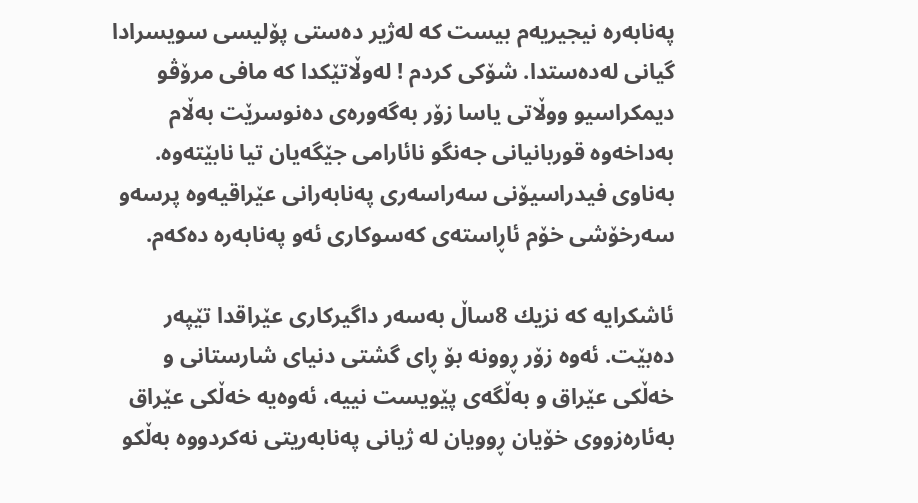په‌نابه‌ره‌ نیجیریه‌م بیست كه‌ له‌ژیر ده‌ستی پۆلیسی سویسرادا گیانی له‌ده‌ستدا. شۆكی كردم ! له‌وڵاتێكدا كه‌ مافی مرۆڤو دیمكراسیو ووڵاتی یاسا زۆر به‌گه‌وره‌ی ده‌نوسرێت به‌ڵام به‌داخه‌وه‌ قوربانیانی جه‌نگو نائارامی جێگه‌یان تیا نابێته‌وه‌. به‌ناوی فیدراسیۆنی سه‌راسه‌ری په‌نابه‌رانی عێراقیه‌وه‌ پرسه‌و سه‌رخۆشی خۆم ئاڕاسته‌ی كه‌سوكاری ئه‌و په‌نابه‌ره‌ ده‌كه‌م.

ئاشكرایه‌ كه‌ نزیك 8ساڵ به‌سه‌ر داگیركاری عێراقدا تێپه‌ر ده‌بێت. ئه‌وه‌ زۆر ڕوونه‌ بۆ ڕای گشتی دنیای شارستانی و خه‌ڵكی عێراق و به‌ڵگه‌ی پێویست نییه‌، ئه‌وه‌یه‌ خه‌ڵكی عێراق به‌ئاره‌زووی خۆیان ڕوویان له‌ ژیانی په‌نابه‌ریتی نه‌كردووه‌ به‌ڵكو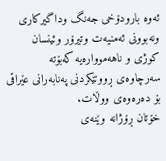ئه‌وه‌ بارودۆخی جه‌نگ وداگیركاری ونه‌بوونی ئه‌منیه‌ت وتیرۆر وئینسان كوژی و ناهه‌موواره‌یه‌ كه‌بۆته‌ سه‌رچاوه‌ی ڕووتێكردنی په‌نابه‌رانی عێراقی بۆ ده‌ره‌وه‌ی ووڵات.
خۆتان ڕۆژانه‌ وێنه‌ی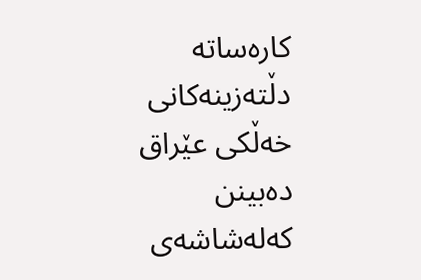كاره‌ساته‌ دڵته‌زینه‌كانی خه‌ڵكی عێراق ده‌بینن كه‌له‌شاشه‌ی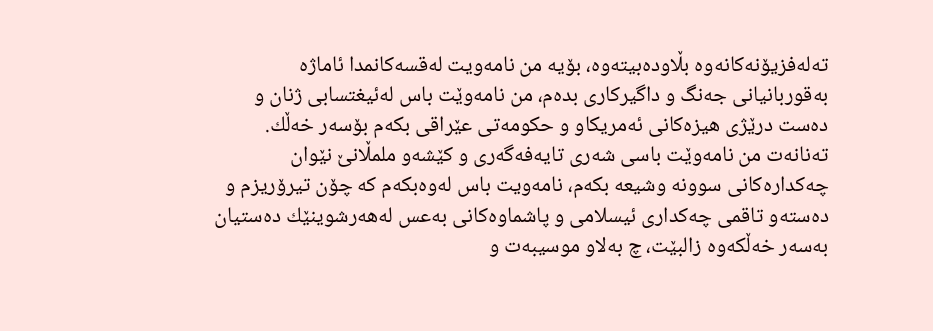ته‌له‌فزیۆنه‌كانه‌وه‌ بڵاوده‌بیته‌وه‌، بۆیه‌ من نامه‌ویت له‌قسه‌كانمدا ئاماژه‌ به‌قوربانیانی جه‌نگ و داگیركاری بده‌م، من نامه‌وێت باس له‌ئیغتسابی ژنان و ده‌ست درێژی هیزه‌كانی ئه‌مریكاو و حكومه‌تی عێراقی بكه‌م بۆسه‌ر خه‌ڵك. ته‌نانه‌ت من نامه‌وێت باسی شه‌ری تایه‌فه‌گه‌ری و كێشه‌و ملمڵانێ نێوان چه‌كداره‌كانی سوونه‌ وشیعه‌ بكه‌م، نامه‌ویت باس له‌وه‌بكه‌م كه‌ چۆن تیرۆریزم و ده‌سته‌و تاقمی چه‌كداری ئیسلامی و پاشماوه‌كانی به‌عس له‌هه‌رشوینێك ده‌ستیان به‌سه‌ر خه‌ڵكه‌وه‌ زالبێت، چ به‌لاو موسیبه‌ت و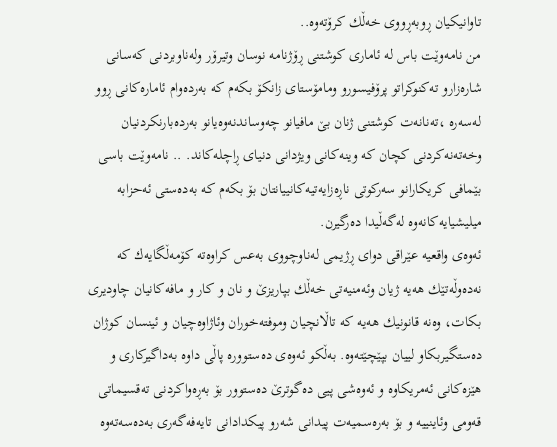تاوانیكیان ڕوبه‌ڕووی خه‌ڵك كرۆته‌وه‌..
من نامه‌وێت باس له‌ ئاماری كوشتنی ڕۆژنامه‌ نوسان وتیرۆر وله‌ناوبردنی كه‌سانی شاره‌زارو ته‌كنوكراتو پرۆفیسورو ومامۆستای زانكۆ بكه‌م كه‌ به‌رده‌وام ئاماره‌كانی ڕوو له‌سه‌ره‌ ،ته‌نانه‌ت كوشتنی ژنان بێ مافیانو چه‌وساندنه‌وه‌یانو به‌رده‌بارنكردنیان وخه‌ته‌نه‌كردنی كچان كه‌ وینه‌كانی ویژدانی دنیای ڕاچله‌كاند. .. نامه‌وێت باسی بێمافی كریكارانو سه‌ركوتی ناڕه‌زایه‌تیه‌كانییانتان بۆ بكه‌م كه‌ به‌ده‌ستی ئه‌حزابه‌ میلیشیایه‌كانه‌وه‌ له‌گه‌ڵیدا ده‌رگیرن.
ئه‌وه‌ی واقعیه‌ عێراقی دوای ڕژیمی له‌ناوچووی به‌عس كراوه‌ته‌ كۆمه‌ڵگایه‌ك كه‌ نه‌ده‌وڵه‌تێك هه‌یه‌ ژیان وئه‌منیه‌تی خه‌ڵك بپاریزێ و نان و كار و مافه‌كانیان چاودیری بكات، وه‌نه‌ قانونیك هه‌یه‌ كه‌ تاڵانچیان وموفته‌خوران وئاژاوه‌چیان و ئینسان كوژان ده‌ستگیربكاو لییان بپێچێته‌وه‌. به‌ڵكو ئه‌وه‌ی ده‌ستووره‌ پاڵی داوه‌ به‌داگیركاری و هێزه‌كانی ئه‌مریكاوه‌ و ئه‌وه‌شی پیی ده‌گوترێ ده‌ستوور بۆ به‌ڕه‌واكردنی ته‌قسیماتی قه‌ومی وئاینییه‌ و بۆ به‌ره‌سمیه‌ت پیدانی شه‌رو پیكدادانی تایه‌فه‌گه‌ری به‌ده‌سه‌ته‌وه‌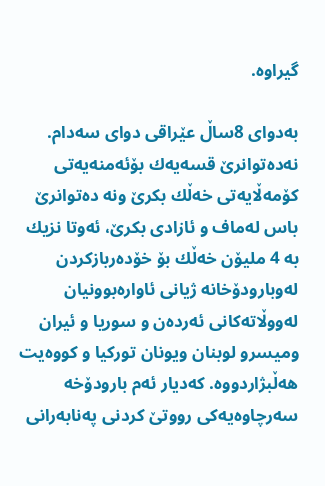گیراوه‌.

به‌دوای 8ساڵ عێراقی دوای سه‌دام. نه‌ده‌توانرێ قسه‌یه‌ك بۆئه‌منه‌یه‌تی كۆمه‌ڵایه‌تی خه‌ڵك بكرێ ونه‌ ده‌توانرێ باس له‌ماف و ئازادی بكرێ، ئه‌وتا نزیك به‌ 4 ملیۆن خه‌ڵك بۆ خۆده‌ربازكردن له‌وبارودۆخانه‌ ژیانی ئاواره‌بوونیان له‌ووڵاته‌كانی ئه‌رده‌ن و سوریا و ئیران ومیسرو لوبنان ویونان توركیا و كووه‌یت هه‌ڵبژاردووه‌. كه‌دیار ئه‌م بارودۆخه‌ سه‌رچاوه‌یه‌كی رووتێ كردنی په‌نابه‌رانی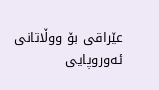عێراقی بۆ ووڵاتانی ئه‌وروپایی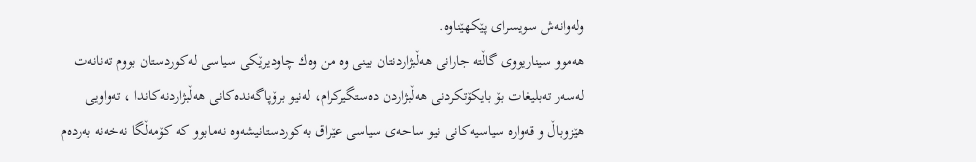وله‌وانه‌ش سویسرای پێكهێناوه‌.
هه‌موو سیناریووی گاڵته‌ جارانی هه‌ڵبژاردنتان بینی وه‌ من وه‌ك چاودیرێكی سیاسی له‌كوردستان بووم ته‌نانه‌ت له‌سه‌ر ته‌بلیغات بۆ بایكۆتكردنی هه‌ڵبژاردن ده‌ستگیركرام، له‌نیو برۆپاگه‌نده‌كانی هه‌ڵبژاردنه‌كاندا ، ته‌واویی هێزوباڵ و قه‌واره‌ سیاسیه‌كانی نیو ساحه‌ی سیاسی عێراق به‌كوردستانیشه‌وه‌ نه‌مابوو كه‌ كۆمه‌ڵگا نه‌خه‌نه‌ به‌رده‌م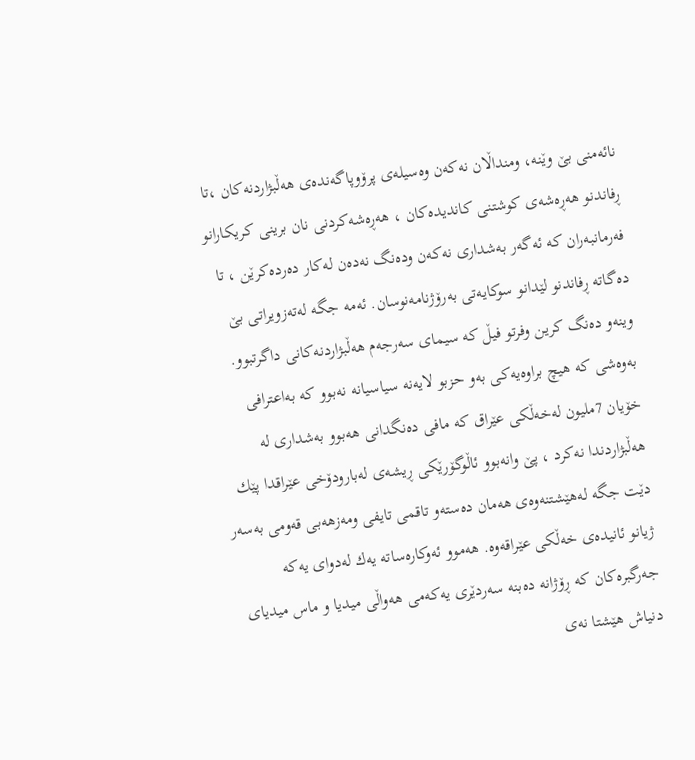نائه‌منی بێ وێنه‌، ومنداڵان نه‌كه‌ن وه‌سیله‌ی پرۆوپاگه‌نده‌ی هه‌ڵبژاردنه‌كان ،تا ڕفاندنو هه‌ڕه‌شه‌ی كوشتنی كاندیده‌كان ، هه‌ڕه‌شه‌كردنی نان برینی كریكارانو فه‌رمانبه‌ران كه‌ ئه‌گه‌ر به‌شداری نه‌كه‌ن وده‌نگ نه‌ده‌ن له‌كار ده‌رده‌كرێن ، تا ده‌گاته‌ ڕفاندنو لێدانو سوكایه‌تی به‌رۆژنامه‌نوسان. ئه‌مه‌ جگه‌ له‌ته‌زویراتی بێ وینه‌و ده‌نگ كرین وفرتو فیڵ كه‌ سیمای سه‌رجه‌م هه‌ڵبژاردنه‌كانی داگرتبوو. به‌وه‌شی كه‌ هیچ براوه‌یه‌كی به‌و حزبو لایه‌نه‌ سیاسیانه‌ نه‌بوو كه‌ به‌اعترافی خۆیان 7ملیون له‌خه‌ڵكی عێراق كه‌ مافی ده‌نگدانی هه‌بوو به‌شداری له‌ هه‌ڵبژاردندا نه‌كرد ، پێ وانه‌بوو ئاڵوگۆرێكی ڕیشه‌ی له‌بارودۆخی عێراقدا پێك دێت جگه‌ له‌هێشتنه‌وه‌ی هه‌مان ده‌سته‌و تاقمی تایفی ومه‌زهه‌بی قه‌ومی به‌سه‌ر ژیانو ئانیده‌ی خه‌ڵكی عێراقه‌وه‌. هه‌موو ئه‌وكاره‌ساته‌ یه‌ك له‌دوای یه‌كه‌ جه‌رگبره‌كان كه‌ ڕۆژانه‌ ده‌بنه‌ سه‌ردێری یه‌كه‌می هه‌واڵی میدیا و ماس میدیای دنیاش هێشتا نه‌ی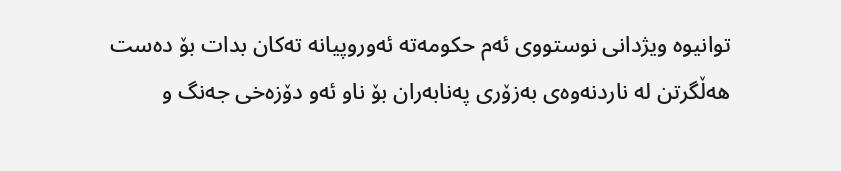توانیوه‌ ویژدانی نوستووی ئه‌م حكومه‌ته‌ ئه‌وروپیانه‌ ته‌كان بدات بۆ ده‌ست هه‌ڵگرتن له‌ ناردنه‌وه‌ی به‌زۆری په‌نابه‌ران بۆ ناو ئه‌و دۆزه‌خی جه‌نگ و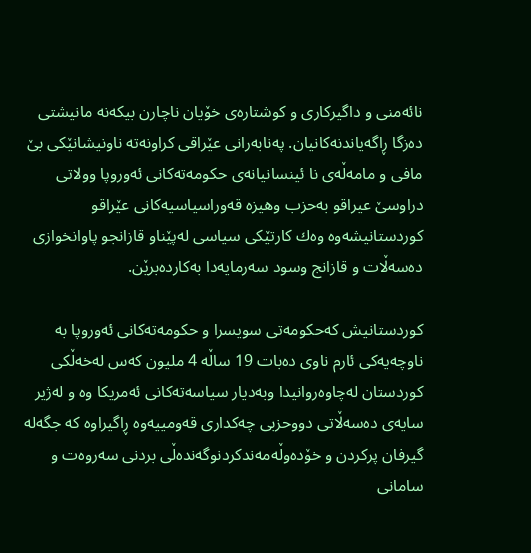نائه‌منی و داگیركاری و كوشتاره‌ی خۆیان ناچارن بیكه‌نه‌ مانیشتی ده‌زگا ڕاگه‌یاندنه‌كانیان. په‌نابه‌رانی عێراقی كراونه‌ته‌ ناونیشانێكی بێ مافی و مامه‌ڵه‌ی نا ئینسانیانه‌ی حكومه‌ته‌كانی ئه‌وروپا وولاتی دراوسێ عیراقو به‌حزب وهیزه‌ قه‌وراسیاسیه‌كانی عێراقو كوردستانیشه‌وه‌ وه‌ك كارتێكی سیاسی له‌پێناو قازانجو پاوانخوازی ده‌سه‌ڵات و قازانج وسود سه‌رمایه‌دا به‌كارده‌برێن.

كوردستانیش كه‌حكومه‌تی سویسرا و حكومه‌ته‌كانی ئه‌وروپا به‌ ناوچه‌یه‌كی ئارم ناوی ده‌بات 19 ساڵه‌ 4 ملیون كه‌س له‌خه‌ڵكی كوردستان له‌چاوه‌روانیدا وبه‌دیار سیاسه‌ته‌كانی ئه‌مریكا وه‌ و له‌ژیر سایه‌ی ده‌سه‌ڵاتی دووحزبی چه‌كداری قه‌ومییه‌وه‌ ڕاگیراوه‌ كه‌ جگه‌له‌ گیرفان پركردن و خۆده‌وڵه‌مه‌ندكردنوگه‌نده‌ڵی بردنی سه‌روه‌ت و سامانی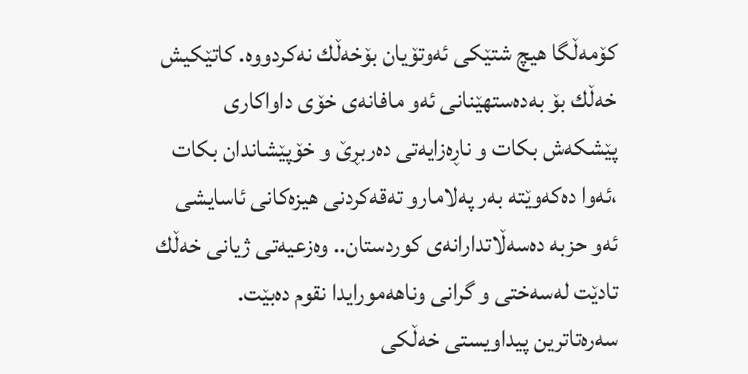كۆمه‌ڵگا هیچ شتێكی ئه‌وتۆیان بۆخه‌ڵك نه‌كردووه‌. كاتێكیش خه‌ڵك بۆ به‌ده‌ستهێنانی ئه‌و مافانه‌ی خۆی داواكاری پێشكه‌ش بكات و ناڕه‌زایه‌تی ده‌ربڕێ و خۆپێشاندان بكات ،ئه‌وا ده‌كه‌وێته‌ به‌ر په‌لامارو ته‌قه‌كردنی هیزه‌كانی ئاسایشی ئه‌و حزبه‌ ده‌سه‌ڵاتدارانه‌ی كوردستان.. وه‌زعیه‌تی ژیانی خه‌ڵك تادێت له‌سه‌ختی و گرانی وناهه‌مورایدا نقوم ده‌بێت. سه‌ره‌تاترین پیداویستی خه‌ڵكی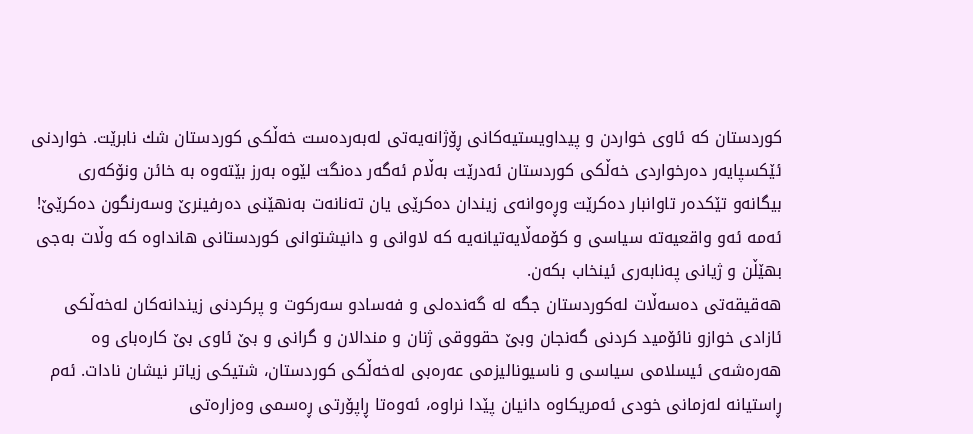كوردستان كه‌ ئاوی خواردن و پیداویستیه‌كانی ڕۆژانه‌یه‌تی له‌به‌رده‌ست خه‌ڵكی كوردستان شك نابرێت. خواردنی ئێكسپایه‌ر ده‌رخواردی خه‌ڵكی كوردستان ئه‌درێت به‌ڵام ئه‌گه‌ر ده‌نگت لێوه‌ به‌رز بێته‌وه‌ به‌ خائن ونۆكه‌ری بیگانه‌و تێكده‌ر تاوانبار ده‌كرێت وڕه‌وانه‌ی زیندان ده‌كرێی یان ته‌نانه‌ت به‌نهێنی ده‌رفینرێ وسه‌رنگون ده‌كرێێ! ئه‌مه‌ ئه‌و واقعیه‌ته‌ سیاسی و كۆمه‌ڵایه‌تیانه‌یه‌ كه‌ لاوانی و دانیشتوانی كوردستانی هانداوه‌ كه‌ وڵات به‌جی بهێڵن و ژیانی په‌نابه‌ری ئینخاب بكه‌ن.
هه‌قیقه‌تی ده‌سه‌ڵات له‌كوردستان جگه‌ له‌ گه‌نده‌لی و فه‌سادو سه‌ركوت و پركردنی زیندانه‌كان له‌خه‌ڵكی ئازادی خوازو نائۆمید كردنی گه‌نجان وبێ حقووقی ژنان و مندالان و گرانی و بێ ئاوی بێ كاره‌بای وه‌ هه‌ره‌شه‌ی ئیسلامی سیاسی و ناسیونالیزمی عه‌ره‌بی له‌خه‌ڵكی كوردستان، شتیكی زیاتر نیشان نادات. ئه‌م ڕاستیانه‌ له‌زمانی خودی ئه‌مریكاوه‌ دانیان پێدا نراوه‌، ئه‌وه‌تا ڕاپۆرتی ڕه‌سمی وه‌زاره‌تی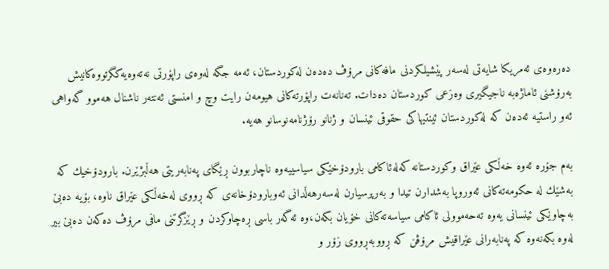ده‌ره‌وه‌ی ئه‌مریكا شایه‌تی له‌سه‌ر پێشیلكردنی مافه‌كانی مرۆڤ ده‌ده‌ن له‌كوردستان، ئه‌مه‌ جگه‌ له‌وه‌ی راپۆرتی نه‌ته‌وه‌یه‌كگرتووه‌كانیش به‌رۆشنی ئاماژه‌به‌ ناجیگیری وه‌زعی كوردستان ده‌دات. ته‌نانه‌ت راپۆرته‌كانی هیومه‌ن رایت وچ و امنستی ئه‌نته‌ر ناشنال هه‌موو گه‌واهی ئه‌و راستیه‌ ئه‌ده‌ن كه‌ له‌كوردستان ئینتیهاكی حقوقی ئینسان و ژنانو رۆژنامه‌نوسانو هه‌یه‌.

به‌م جۆره‌ ئه‌وه‌ خه‌ڵكی عێراق وكوردستانه‌ كه‌له‌ئاكامی بارودۆخێكی سیاسییه‌وه‌ ناچاربوون ڕێگای په‌نابه‌ریتی هه‌ڵبژێرن. بارودۆخیك كه‌ به‌شێك له‌ حكومه‌ته‌كانی ئه‌وروپا به‌شدارن تیدا و به‌رپرسیارن له‌سه‌رهه‌ڵدانی ئه‌وبارودۆخانه‌ی كه‌ ڕووی له‌خه‌ڵكی عێراق ناوه‌، بۆیه‌ ده‌بێ به‌چاوێكی ئینسانی یه‌وه‌ ته‌حه‌موولی ئاكامی سیاسه‌ته‌كانی خۆیان بكه‌ن،وه‌ ئه‌گه‌ر باسی ڕه‌چاوكردن و ڕێزگرتنی مافی مرۆڤ ده‌كه‌ن ده‌بێ بیر له‌وه‌ بكه‌نه‌وه‌ كه‌ په‌نابه‌رانی عێراقیش مرۆڤن كه‌ ڕووبه‌ڕووی زۆر و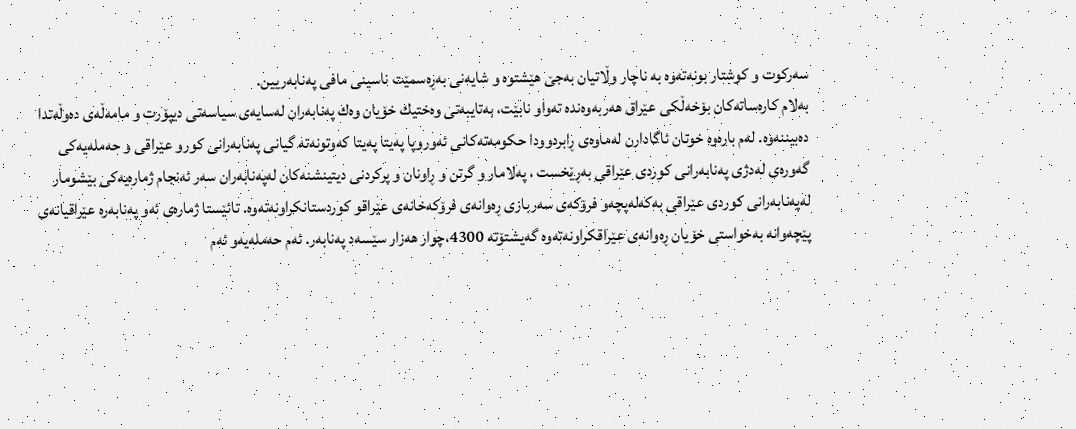سه‌ركوت و كوشتار بونه‌ته‌وه‌ به‌ ناچار وڵاتیان به‌جێ هێشتوه‌ و شایه‌نی به‌ڕه‌سمێت ناسینی مافی په‌نابه‌ریین.
به‌لام كاره‌ساته‌كان بۆخه‌ڵكی عێراق هه‌ربه‌وه‌نده‌ ته‌واو نابێت، به‌تایبه‌تی وه‌ختیك خۆیان وه‌ك په‌نابه‌ران له‌سایه‌ی سیاسه‌تی دیپۆرت و مامه‌ڵه‌ی ده‌وڵه‌تدا ده‌بیننه‌وه‌. له‌م باره‌وه‌ خوتان ئاگادارن له‌ماوه‌ی ڕابردوودا حكومه‌ته‌كانی ئه‌وروپا په‌یتا په‌یتا كه‌وتونه‌ته‌ گیانی په‌نابه‌رانی كورو عێراقی و حه‌مله‌یه‌كی گه‌وره‌ی له‌دژی په‌نابه‌رانی كوردی عێراقی به‌ڕێخست ، په‌لامار و گرتن و ڕاونان و پركردنی دیتینشنه‌كان له‌په‌نابه‌ران سه‌ر ئه‌نجام ژماره‌یه‌كی بێشومار له‌په‌نابه‌رانی كوردی عێراقی به‌كه‌له‌پچه‌و فرۆكه‌ی سه‌ربازی ڕه‌وانه‌ی فرۆكه‌خانه‌ی عێراقو كوردستانكراونه‌ته‌وه‌. تائێستا ژماره‌ی ئه‌و په‌نابه‌ره‌ عێراقیانه‌ی پێچه‌وانه‌ به‌خواستی خۆیان ڕه‌وانه‌ی عێراقكراونه‌ته‌وه‌ گه‌یشتۆته‌ 4300،چوار هه‌زار سێسه‌د په‌نابه‌ر. ئه‌م حه‌مله‌یه‌و ئه‌م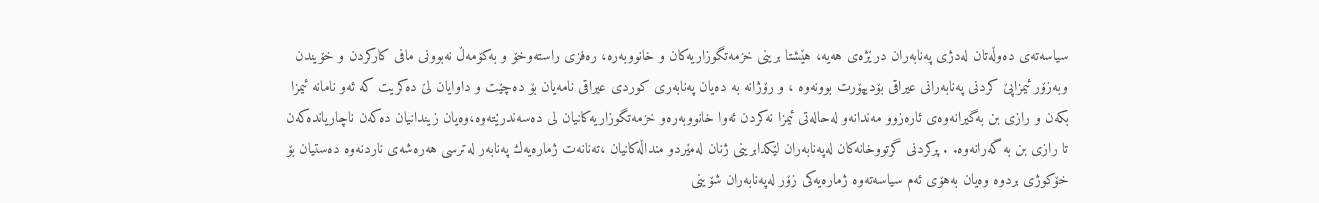سیاسه‌ته‌ی ده‌وڵه‌تان له‌دژی په‌نابه‌ران درێژه‌ی هه‌یه‌، هێشتا برینی خزمه‌تگوزاریه‌كان و خانووبه‌ره‌، ره‌فزی راسته‌وخۆ و به‌كۆمه‌ڵ نه‌بوونی مافی كاركردن و خۆیندن وبه‌زۆر ئیمزاپێ كردنی په‌نابه‌رانی عیراقی بۆدیپۆرت بوونه‌وه‌ ، و رۆژانه‌ به‌ ده‌یان په‌نابه‌ری كوردی عیراقی نامه‌یان بۆ ده‌چێت و داوایان لێ ده‌كریت كه‌ ئه‌و نامانه‌ ئیمزا بكه‌ن و رازی بن به‌گیرانه‌وه‌ی ئاره‌زوو مه‌ندانه‌و له‌حاله‌تی ئیمزا نه‌كردن ئه‌وا خانووبه‌ره‌و خزمه‌تگوزاریه‌كانیان لی ده‌سه‌ندرێته‌وه‌،وه‌یان زیندانیان ده‌كه‌ن ناچاریانده‌كه‌ن تا رازی بن به‌ گه‌رانه‌وه‌. . پركردنی گرتووخانه‌كان له‌په‌نابه‌ران لێكدابرینی ژنان له‌مێردو منداڵه‌كانیان ،ته‌نانه‌ت ژماره‌یه‌ك په‌نابه‌ر له‌ترسی هه‌ره‌شه‌ی ناردنه‌وه‌ ده‌ستیان بۆ خۆكوژی بردوه‌ وه‌یان به‌هۆی ئه‌م سیاسه‌ته‌وه‌ ژماره‌یه‌كی زۆر له‌په‌نابه‌ران شۆینی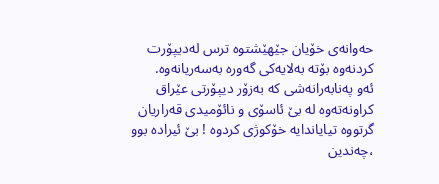حه‌وانه‌ی خۆیان جێهێشتوه‌ ترس له‌دیپۆرت كردنه‌وه‌ بۆته‌ به‌لایه‌كی گه‌وره‌ به‌سه‌ریانه‌وه‌.
ئه‌و په‌نابه‌رانه‌شی كه‌ به‌زۆر دیپۆرتی عێراق كراونه‌ته‌وه‌ له‌ بێ ئاسۆی و نائۆمیدی قه‌راریان گرتووه‌ تیایاندایه‌ خۆكوژی كردوه‌ ! بێ ئیراده‌ بوو ،چه‌ندین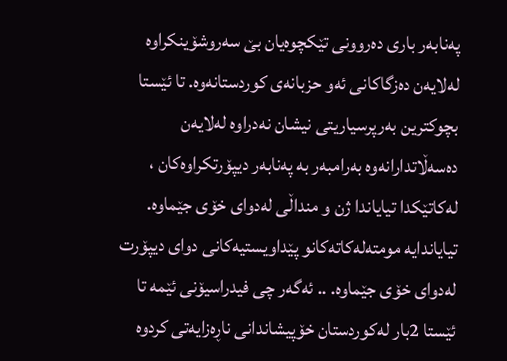په‌نابه‌ر باری ده‌روونی تێكچوه‌یان بێ سه‌روشۆینكراوه‌ له‌لایه‌ن ده‌زگاكانی ئه‌و حزبانه‌ی كوردستانه‌وه‌. تا ئێستا بچوكترین به‌رپرسیاریتی نیشان نه‌دراوه‌ له‌لایه‌ن ده‌سه‌ڵاتدارانه‌وه‌ به‌رامبه‌ر به‌ په‌نابه‌ر دیپۆرتكراوه‌كان ، له‌كاتێكدا تیایاندا ژن و منداڵی له‌دوای خۆی جێماوه‌. تیایاندایه‌ مومته‌له‌كاته‌كانو پێداویستیه‌كانی دوای دیپۆرت له‌دوای خۆی جێماوه‌. .. ئه‌گه‌ر چی فیدراسیۆنی ئێمه‌ تا ئێستا 2بار له‌كوردستان خۆپیشاندانی ناڕه‌زایه‌تی كردوه‌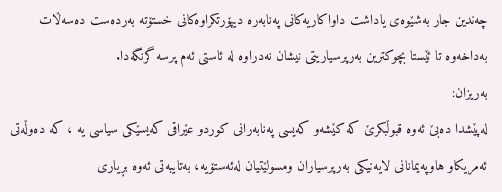چه‌ندین جار به‌شێوه‌ی یاداشت داواكاریه‌كانی په‌نابه‌ره‌ دیپۆرتكراوه‌كانی خستۆته‌ به‌رده‌ست ده‌سه‌ڵات به‌داخه‌وه‌ تا ئێستا بچوكترین به‌رپرسیاریتی نیشان نه‌دراوه‌ له‌ ئاستی ئه‌م پرسه‌ گرنگه‌دا.
به‌ریزان:
له‌پێشدا ده‌بێ ئه‌وه‌ قبوڵبكرێ كه‌ كێشه‌و كه‌یسی په‌نابه‌رانی كوردو عێراقی كه‌یسێكی سیاسی یه‌ ، كه‌ ده‌وڵه‌تی ئه‌مریكاو هاوپه‌یمانانی لایه‌نیكی به‌رپرسیاران ومسولێتیان له‌ئه‌ستۆیه‌، به‌تایبه‌تی ئه‌وه‌ بڕیاری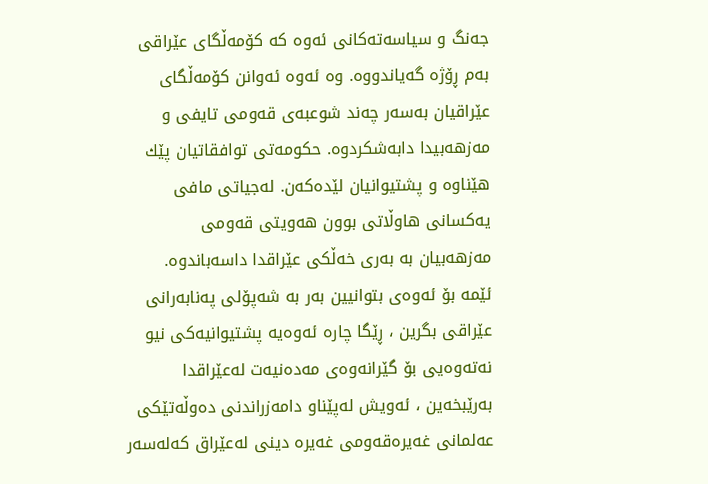جه‌نگ و سیاسه‌ته‌كانی ئه‌وه‌ كه‌ كۆمه‌ڵگای عێراقی به‌م ڕۆژه‌ گه‌یاندووه‌. وه‌ ئه‌وه‌ ئه‌وانن كۆمه‌ڵگای عێراقیان به‌سه‌ر چه‌ند شوعبه‌ی قه‌ومی تایفی و مه‌زهه‌بیدا دابه‌شكردوه‌. حكومه‌تی توافقاتیان پێك هێناوه‌ و پشتیوانیان لێده‌كه‌ن. له‌جیاتی مافی یه‌كسانی هاوڵاتی بوون هه‌ویتی قه‌ومی مه‌زهه‌بیان به‌ به‌ری خه‌ڵكی عێراقدا داسه‌باندوه‌.
ئێمه‌ بۆ ئه‌وه‌ی بتوانیین به‌ر به‌ شه‌پۆلی په‌نابه‌رانی عێراقی بگرین ، ڕێگا چاره‌ ئه‌وه‌یه‌ پشتیوانیه‌كی نیو نه‌ته‌وه‌یی بۆ گێرانه‌وه‌ی مه‌ده‌نیه‌ت له‌عێراقدا به‌رێبخه‌ین ، ئه‌ویش له‌پێناو دامه‌زراندنی ده‌وڵه‌تێكی عه‌لمانی غه‌یره‌قه‌ومی غه‌یره‌ دینی له‌عێراق كه‌له‌سه‌ر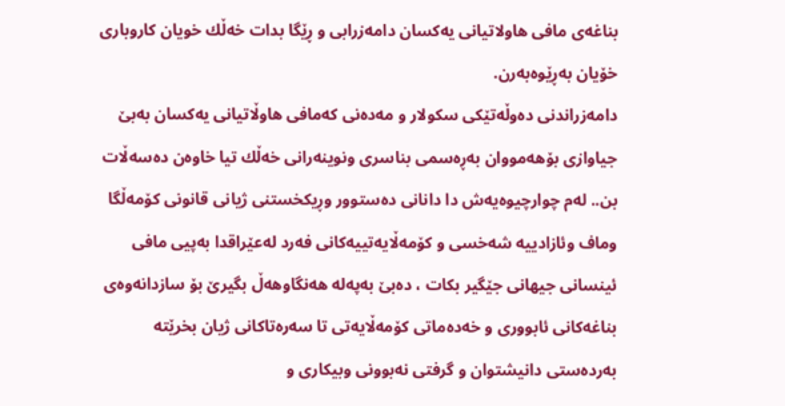بناغه‌ی مافی هاولاتیانی یه‌كسان دامه‌زرابی و ڕێگا بدات خه‌ڵك خویان كاروباری خۆیان به‌ڕێوه‌به‌رن.
دامه‌زراندنی ده‌وڵه‌تێكی سكولار و مه‌ده‌نی كه‌مافی هاوڵاتیانی یه‌كسان به‌بێ جیاوازی بۆهه‌مووان به‌ڕه‌سمی بناسری ونوینه‌رانی خه‌ڵك تیا خاوه‌ن ده‌سه‌ڵات بن.. له‌م چوارچیوه‌یه‌ش دا دانانی ده‌ستوور وڕیكخستنی ژیانی قانونی كۆمه‌ڵگا وماف وئازادییه‌ شه‌خسی و كۆمه‌ڵایه‌تییه‌كانی فه‌رد له‌عێراقدا به‌پیی مافی ئینسانی جیهانی جێگیر بكات ، ده‌بێ به‌په‌له‌ هه‌نگاوهه‌ڵ بگیرێ بۆ سازدانه‌وه‌ی بناغه‌كانی ئابووری و خه‌ده‌ماتی كۆمه‌ڵایه‌تی تا سه‌ره‌تاكانی ژیان بخرێته‌ به‌رده‌ستی دانیشتوان و گرفتی نه‌بوونی وبیكاری و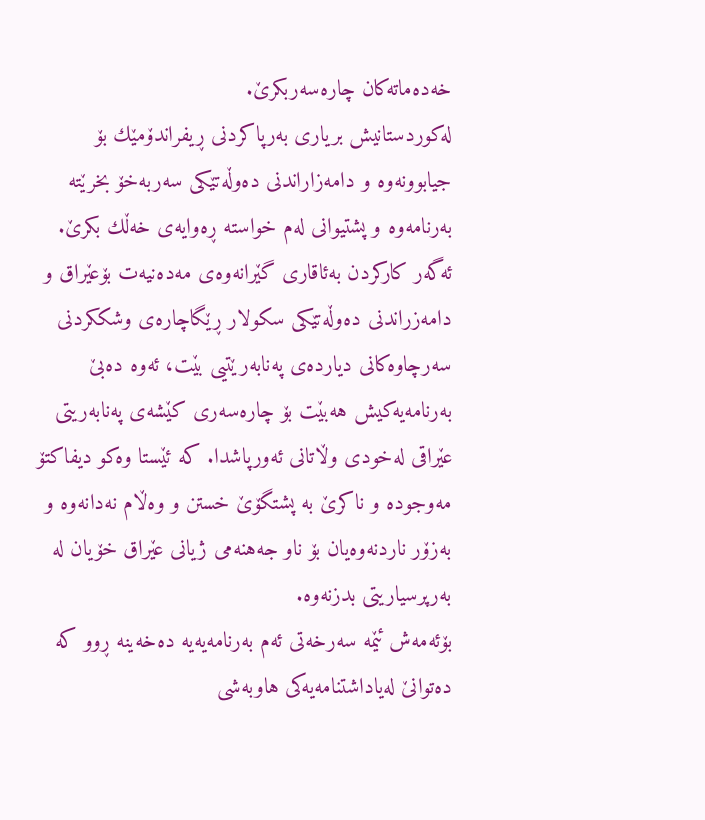خه‌ده‌ماته‌كان چاره‌سه‌ربكرێ.
له‌كوردستانیش بریاری به‌رپاكردنی ڕیفراندۆمێك بۆ جیابوونه‌وه‌ و دامه‌زاراندنی ده‌وڵه‌تێكی سه‌ربه‌خۆ بخرێته‌ به‌رنامه‌وه‌ و پشتیوانی له‌م خواسته‌ ڕه‌وایه‌ی خه‌ڵك بكرێ. ئه‌گه‌ر كاركردن به‌ئاقاری گێرانه‌وه‌ی مه‌ده‌نیه‌ت بۆعێراق و دامه‌زراندنی ده‌وڵه‌تێكی سكولار ڕێگاچاره‌ی وشككردنی سه‌رچاوه‌كانی دیارده‌ی په‌نابه‌رێتیی بێت، ئه‌وه‌ ده‌بێ به‌رنامه‌یه‌كیش هه‌بێت بۆ چاره‌سه‌ری كێشه‌ی په‌نابه‌ریتی عێراقی له‌خودی وڵاتانی ئه‌ورپاشدا. كه‌ ئێستا وه‌كو دیفاكتۆ مه‌وجوده‌ و ناكرێ به‌ پشتگۆێ خستن و وه‌ڵام نه‌دانه‌وه‌ و به‌زۆر ناردنه‌وه‌یان بۆ ناو جه‌هنه‌می ژیانی عێراق خۆیان له‌ به‌رپرسیاریتی بدزنه‌وه‌.
بۆئه‌مه‌ش ئێمه‌ سه‌رخه‌تی ئه‌م به‌رنامه‌یه‌یه‌ ده‌خه‌ینه‌ ڕوو كه‌ ده‌توانێ له‌یاداشتنامه‌یه‌كی هاوبه‌شی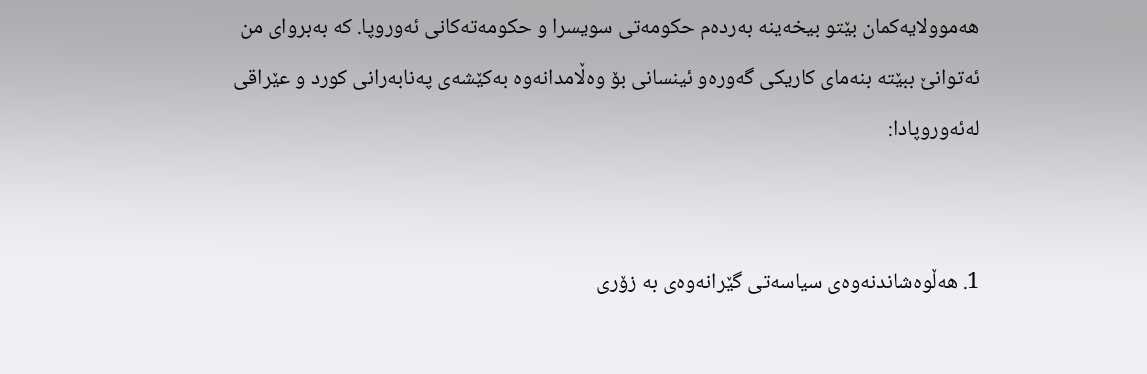هه‌موولایه‌كمان بێتو بیخه‌ینه‌ به‌رده‌م حكومه‌تی سویسرا و حكومه‌ته‌كانی ئه‌وروپا. كه‌ به‌بروای من ئه‌توانێ ببێته‌ بنه‌مای كاریكی گه‌وره‌و ئینسانی بۆ وه‌ڵامدانه‌وه‌ به‌كێشه‌ی په‌نابه‌رانی كورد و عێراقی له‌ئه‌وروپادا:


1. هه‌ڵوه‌شاندنه‌وه‌ی سیاسه‌تی گێرانه‌وه‌ی به‌ زۆری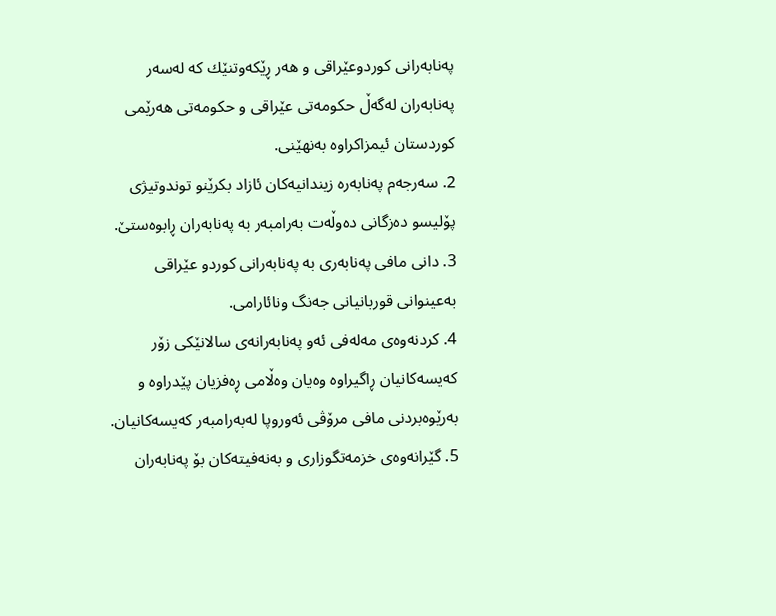په‌نابه‌رانی كوردوعێراقی و هه‌ر ڕێكه‌وتنێك كه‌ له‌سه‌ر په‌نابه‌ران له‌گه‌ڵ حكومه‌تی عێراقی و حكومه‌تی هه‌رێمی كوردستان ئیمزاكراوه‌ به‌نهێنی.
2. سه‌رجه‌م په‌نابه‌ره‌ زیندانیه‌كان ئازاد بكرێنو توندوتیژی پۆلیسو ده‌زگانی ده‌وڵه‌ت به‌رامبه‌ر به‌ په‌نابه‌ران ڕابوه‌ستێ.
3. دانی مافی په‌نابه‌ری به‌ په‌نابه‌رانی كوردو عێراقی به‌عینوانی قوربانیانی جه‌نگ ونائارامی.
4. كردنه‌وه‌ی مه‌له‌فی ئه‌و په‌نابه‌رانه‌ی سالانێكی زۆر كه‌یسه‌كانیان ڕاگیراوه‌ وه‌یان وه‌ڵامی ڕه‌فزیان پێدراوه‌ و به‌رێوه‌بردنی مافی مرۆڤی ئه‌وروپا له‌به‌رامبه‌ر كه‌یسه‌كانیان.
5. گێرانه‌وه‌ی خزمه‌تگوزاری و به‌نه‌فیته‌كان بۆ په‌نابه‌ران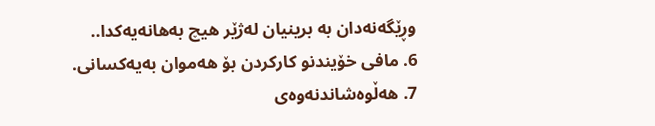وڕێگه‌نه‌دان به‌ برینیان له‌ژێر هیچ به‌هانه‌یه‌كدا..
6. مافی خۆیندنو كاركردن بۆ هه‌موان به‌یه‌كسانی.
7. هه‌ڵوه‌شاندنه‌وه‌ی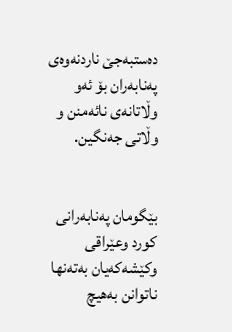ده‌ستبه‌جێ ناردنه‌وه‌ی په‌نابه‌ران بۆ ئه‌و وڵاتانه‌ی نائه‌منن و وڵاتی جه‌نگین.


بێگومان په‌نابه‌رانی كورد وعێراقی وكێشه‌كه‌یان به‌ته‌نها ناتوانن به‌هیچ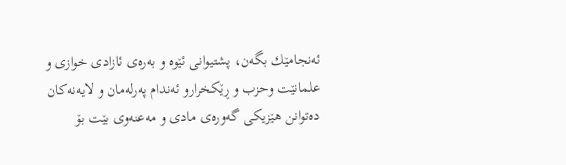ئه‌نجامێك بگه‌ن، پشتیوانی ئێوه‌ و به‌ره‌ی ئازادی خوازی و علمانێت وحزب و ڕێكخرارو ئه‌ندام په‌رله‌مان و لایه‌نه‌كان ده‌توانن هێزیكی گه‌وره‌ی مادی و مه‌عنه‌وی بێت بۆ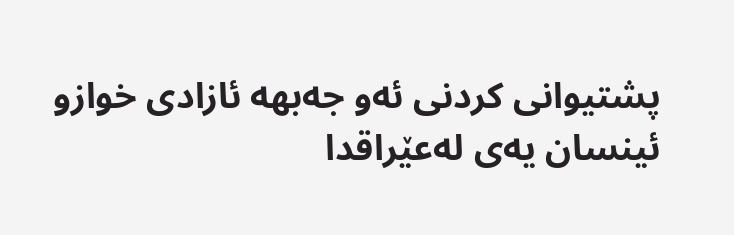پشتیوانی كردنی ئه‌و جه‌بهه‌ ئازادی خوازو ئینسان یه‌ی له‌عێراقدا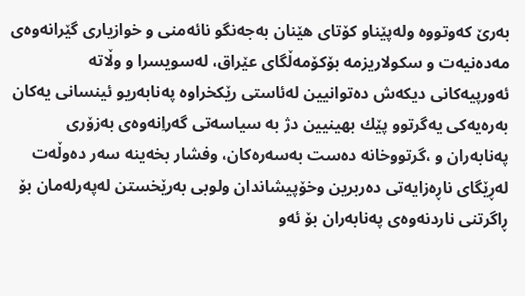به‌رێ كه‌وتووه‌ وله‌پێناو كۆتای هێنان به‌جه‌نگو نائه‌منی و خوازیاری گێرانه‌وه‌ی مه‌ده‌نیه‌ت و سكولاریزمه‌ بۆكۆمه‌ڵگای عێراق، له‌سویسرا و وڵاته‌ ئه‌ورپیه‌كانی دیكه‌ش ده‌توانیین له‌ئاستی رێكخراوه‌ په‌نابه‌ریو ئینسانی یه‌كان به‌ره‌یه‌كی یه‌گرتوو پێك بهینیین دژ به‌ سیاسه‌تی گه‌راِنه‌وه‌ی به‌زۆری په‌نابه‌ران و ،گرتووخانه‌ ده‌ست به‌سه‌ره‌كان، وفشار بخه‌ینه‌ سه‌ر ده‌وڵه‌ت له‌ڕێگای ناڕه‌زایه‌تی ده‌ربرین وخۆپیشاندان ولوبی به‌رێخستن له‌په‌رله‌مان بۆ ڕاگرتنی ناردنه‌وه‌ی په‌نابه‌ران بۆ ئه‌و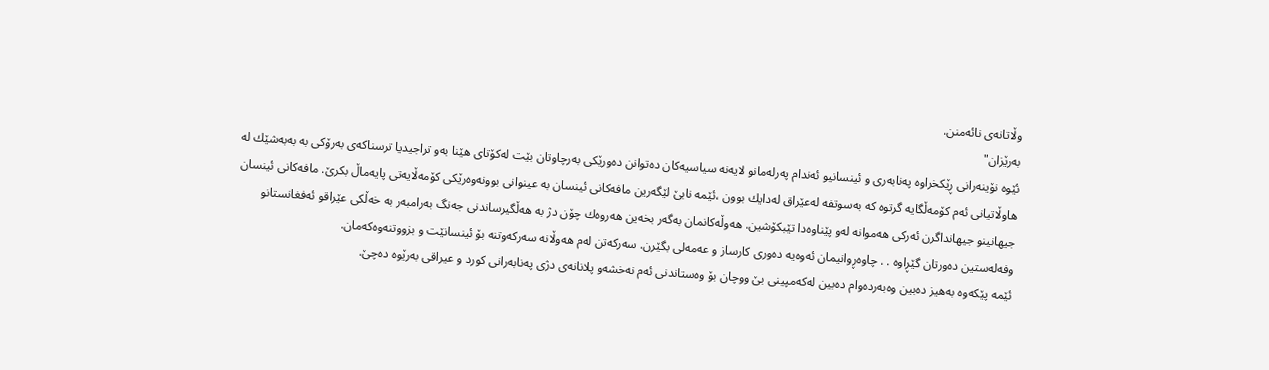وڵاتانه‌ی نائه‌منن.
به‌رێزان"
ئێوه‌ نۆینه‌رانی ڕێكخراوه‌ په‌نابه‌ری و ئینسانیو ئه‌ندام په‌رله‌مانو لایه‌نه‌ سیاسیه‌كان ده‌توانن ده‌ورێكی به‌رچاوتان بێت له‌كۆتای هێنا به‌و تراجیدیا ترسناكه‌ی به‌رۆكی به‌ به‌به‌شێك له‌ هاوڵاتیانی ئه‌م كۆمه‌ڵگایه‌ گرتوه‌ كه‌ به‌سوتفه‌ له‌عێراق له‌دایك بوون ،ئێمه‌ نابێ لێگه‌رین مافه‌كانی ئینسان به‌ عینوانی بوونه‌وه‌رێكی كۆمه‌ڵایه‌تی پایه‌ماڵ بكرێ. مافه‌كانی ئینسان جیهانینو جیهانداگرن ئه‌ركی هه‌موانه‌ له‌و پێناوه‌دا تێبكۆشین. هه‌وڵه‌كانمان به‌گه‌ر بخه‌ین هه‌روه‌ك چۆن دژ به‌ هه‌ڵگیرساندنی جه‌نگ به‌رامبه‌ر به‌ خه‌ڵكی عێراقو ئه‌فغانستانو وفه‌له‌ستین ده‌ورتان گێڕاوه‌ . . چاوه‌ڕوانیمان ئه‌وه‌یه‌ ده‌وری كارساز و عه‌مه‌لی بگێرن. سه‌ركه‌تن له‌م هه‌وڵانه‌ سه‌ركه‌وتنه‌ بۆ ئینسانێت و بزووتنه‌وه‌كه‌مان.
ئێمه‌ پێكه‌وه‌ به‌هیز ده‌بین وه‌به‌رده‌وام ده‌بین له‌كه‌مپینی بێ ووچان بۆ وه‌ستاندنی ئه‌م نه‌خشه‌و پلانانه‌ی دژی په‌نابه‌رانی كورد و عیراقی به‌رێوه‌ ده‌چێ.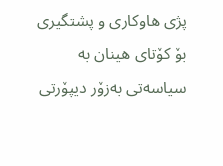پژی هاوكاری و پشتگیری بۆ كۆتای هینان به‌ سیاسه‌تی به‌زۆر دیپۆرتی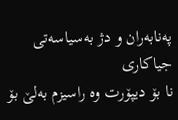په‌نابه‌ران و دژ به‌سیاسه‌تی جیاكاری
نا بۆ دیپۆرت وه‌ راسیزم به‌لێ بۆ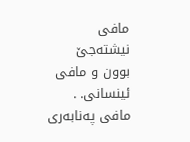مافی نیشته‌جێ بوون و مافی ئینسانی. . مافی په‌نابه‌ری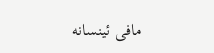مافی ئینسانه‌